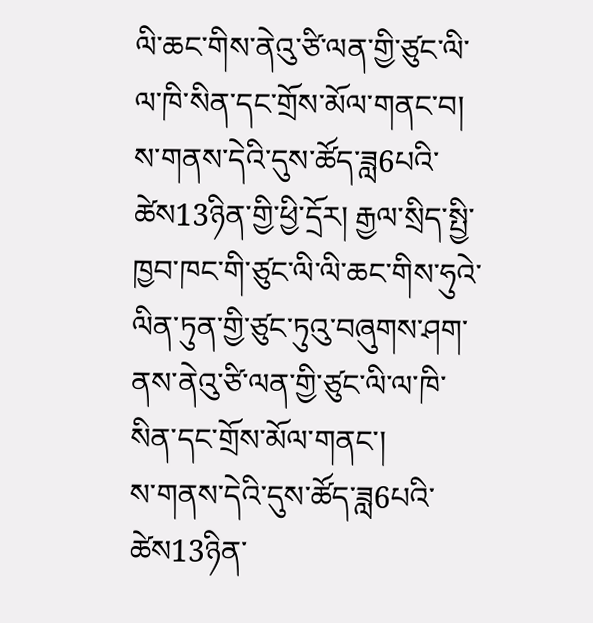ལི་ཆང་གིས་ནེའུ་ཙི་ལན་གྱི་ཙུང་ལི་ལ་ཁི་སིན་དང་གྲོས་མོལ་གནང་བ།
ས་གནས་དེའི་དུས་ཚོད་ཟླ6པའི་ཚེས13ཉིན་གྱི་ཕྱི་དྲོར། རྒྱལ་སྲིད་སྤྱི་ཁྱབ་ཁང་གི་ཙུང་ལི་ལི་ཆང་གིས་ཧུའེ་ལིན་ཏུན་གྱི་ཙུང་ཏུའུ་བཞུགས་ཤག་ནས་ནེའུ་ཙི་ལན་གྱི་ཙུང་ལི་ལ་ཁི་སིན་དང་གྲོས་མོལ་གནང་།
ས་གནས་དེའི་དུས་ཚོད་ཟླ6པའི་ཚེས13ཉིན་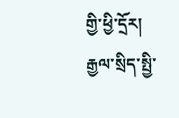གྱི་ཕྱི་དྲོར། རྒྱལ་སྲིད་སྤྱི་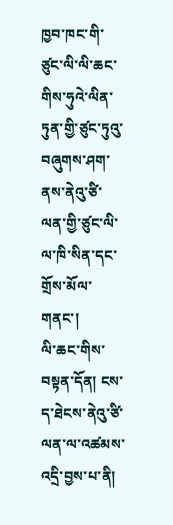ཁྱབ་ཁང་གི་ཙུང་ལི་ལི་ཆང་གིས་ཧུའེ་ལིན་ཏུན་གྱི་ཙུང་ཏུའུ་བཞུགས་ཤག་ནས་ནེའུ་ཙི་ལན་གྱི་ཙུང་ལི་ལ་ཁི་སིན་དང་གྲོས་མོལ་གནང་།
ལི་ཆང་གིས་བསྟན་དོན། ངས་ད་ཐེངས་ནེའུ་ཙི་ལན་ལ་འཚམས་འདྲི་བྱས་པ་ནི།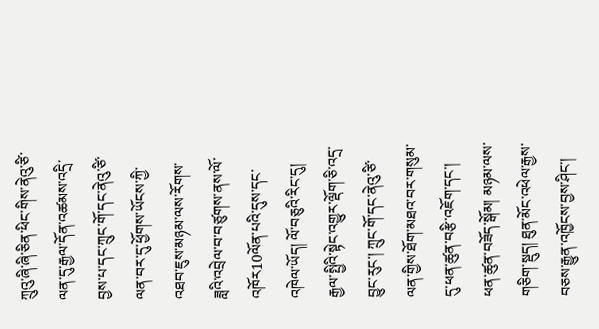ཀྲུའུ་ཞི་ཞི་ཅིན་ཕིང་གིས་ནེའུ་ཙི་ལན་དུ་རྒྱལ་དོན་འཚམས་འདྲི་བྱས་པ་དང་ཀྲུང་གོ་དང་ནེའུ་ཙི་ལན་བར་དུ་ཕྱོགས་ཡོངས་ཀྱི་འཐབ་ཇུས་མཉམ་ལས་རོགས་ཟླའི་འབྲེལ་བ་བཙུགས་ནས་ལོ་འཁོར10ལོན་པའི་དུས་དང་འཁེལ་ཡོད། ལོ་བཅུའི་རིང་དུ། རྒྱལ་སྤྱིའི་སྟེང་འགྱུར་ལྡོག་ཅི་འདྲ་བྱུང་རུང་། ཀྲུང་གོ་དང་ནེའུ་ཙི་ལན་གྱིས་ཐོག་མཐའ་བར་གསུམ་དུ་ཕན་ཚུན་བརྩི་འཇོག་དང་། ཕན་ཚུན་བཟོད་སྒོམ། མཉམ་ལས་གཅིག་སྡུད། ཐུན་མོང་འཕེལ་རྒྱས་བཅས་རྒྱུན་འཁྱོངས་བྱས་ཤིང་།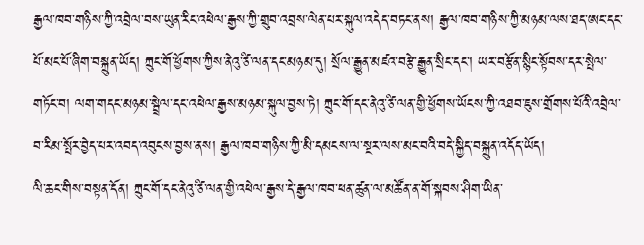རྒྱལ་ཁབ་གཉིས་ཀྱི་འབྲེལ་བས་ཡུན་རིང་འཕེལ་རྒྱས་ཀྱི་གྲུབ་འབྲས་ལེན་པར་སྐུལ་འདེད་བཏང་ནས། རྒྱལ་ཁབ་གཉིས་ཀྱི་མཉམ་ལས་ཐད་ཨང་དང་པོ་མང་པོ་ཞིག་བསྐྲུན་ཡོད། ཀྲུང་གོ་ཕྱོགས་ཀྱིས་ནེའུ་ཙི་ལན་དང་མཉམ་དུ། སྲོལ་རྒྱུན་མཛའ་བརྩེ་རྒྱུན་སྲིང་དང་། ཡར་བརྩོན་སྙིང་སྟོབས་དར་སྤེལ་གཏོང་བ། ལག་གདང་མཉམ་སྦྲེལ་དང་འཕེལ་རྒྱས་མཉམ་སྐུལ་བྱས་ཏེ། ཀྲུང་གོ་དང་ནེའུ་ཙི་ལན་གྱི་ཕྱོགས་ཡོངས་ཀྱི་འཐབ་ཇུས་གྲོགས་པོའི་འབྲེལ་བ་རིམ་སྤོར་བྱེད་པར་འབད་འབུངས་བྱས་ནས། རྒྱལ་ཁབ་གཉིས་ཀྱི་མི་དམངས་ལ་སྔར་ལས་མང་བའི་བདེ་སྐྱིད་བསྐྲུན་འདོད་ཡོད།
ལི་ཆང་གིས་བསྟན་དོན། ཀྲུང་གོ་དང་ནེའུ་ཙི་ལན་གྱི་འཕེལ་རྒྱས་དེ་རྒྱལ་ཁབ་ཕན་ཚུན་ལ་མཚོན་ན་གོ་སྐབས་ཤིག་ཡིན་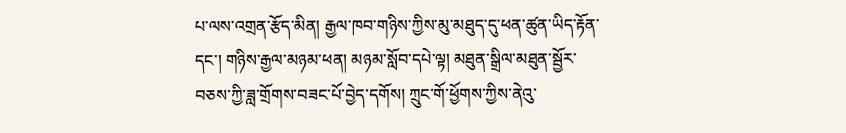པ་ལས་འགྲན་རྩོད་མིན། རྒྱལ་ཁབ་གཉིས་ཀྱིས་མུ་མཐུད་དུ་ཕན་ཚུན་ཡིད་རྟོན་དང་། གཉིས་རྒྱལ་མཉམ་ཕན། མཉམ་སློབ་དཔེ་ལྟ། མཐུན་སྒྲིལ་མཐུན་སྦྱོར་བཅས་ཀྱི་ཟླ་གྲོགས་བཟང་པོ་བྱེད་དགོས། ཀྲུང་གོ་ཕྱོགས་ཀྱིས་ནེའུ་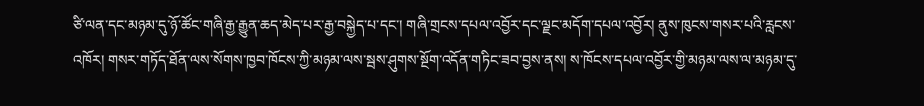ཙི་ལན་དང་མཉམ་དུ་ཉོ་ཚོང་གཞི་རྒྱ་རྒྱུན་ཆད་མེད་པར་རྒྱ་བསྐྱེད་པ་དང་། གཞི་གྲངས་དཔལ་འབྱོར་དང་ལྗང་མདོག་དཔལ་འབྱོར། ནུས་ཁུངས་གསར་པའི་རླངས་འཁོར། གསར་གཏོད་ཐོན་ལས་སོགས་ཁྱབ་ཁོངས་ཀྱི་མཉམ་ལས་སྦས་ཤུགས་སྔོག་འདོན་གཏིང་ཟབ་བྱས་ནས། ས་ཁོངས་དཔལ་འབྱོར་གྱི་མཉམ་ལས་ལ་མཉམ་དུ་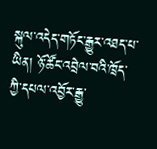སྐུལ་འདེད་གཏོང་རྒྱུར་འཐད་པ་ཡིན། ཉོ་ཚོང་འབྲེལ་བའི་ཁྲོད་ཀྱི་དཔལ་འབྱོར་རྒྱུ་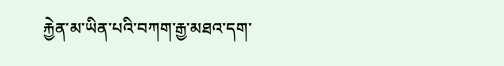རྐྱེན་མ་ཡིན་པའི་བཀག་རྒྱ་མཐའ་དག་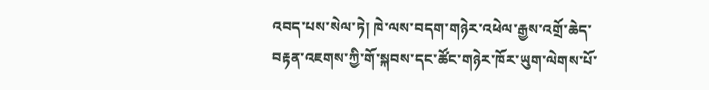འབད་པས་སེལ་ཏེ། ཁེ་ལས་བདག་གཉེར་འཕེལ་རྒྱས་འགྲོ་ཆེད་བརྟན་འཇགས་ཀྱི་གོ་སྐབས་དང་ཚོང་གཉེར་ཁོར་ཡུག་ལེགས་པོ་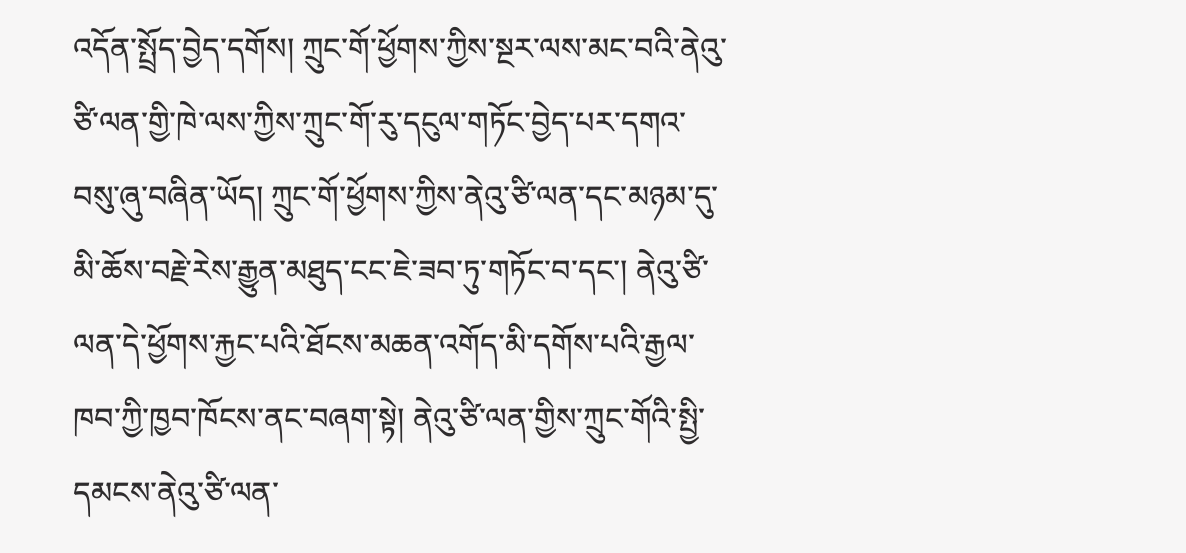འདོན་སྤྲོད་བྱེད་དགོས། ཀྲུང་གོ་ཕྱོགས་ཀྱིས་སྔར་ལས་མང་བའི་ནེའུ་ཙི་ལན་གྱི་ཁེ་ལས་ཀྱིས་ཀྲུང་གོ་རུ་དངུལ་གཏོང་བྱེད་པར་དགའ་བསུ་ཞུ་བཞིན་ཡོད། ཀྲུང་གོ་ཕྱོགས་ཀྱིས་ནེའུ་ཙི་ལན་དང་མཉམ་དུ་མི་ཆོས་བརྗེ་རེས་རྒྱུན་མཐུད་ངང་ཇེ་ཟབ་ཏུ་གཏོང་བ་དང་། ནེའུ་ཙི་ལན་དེ་ཕྱོགས་རྐྱང་པའི་ཐོངས་མཆན་འགོད་མི་དགོས་པའི་རྒྱལ་ཁབ་ཀྱི་ཁྱབ་ཁོངས་ནང་བཞག་སྟེ། ནེའུ་ཙི་ལན་གྱིས་ཀྲུང་གོའི་སྤྱི་དམངས་ནེའུ་ཙི་ལན་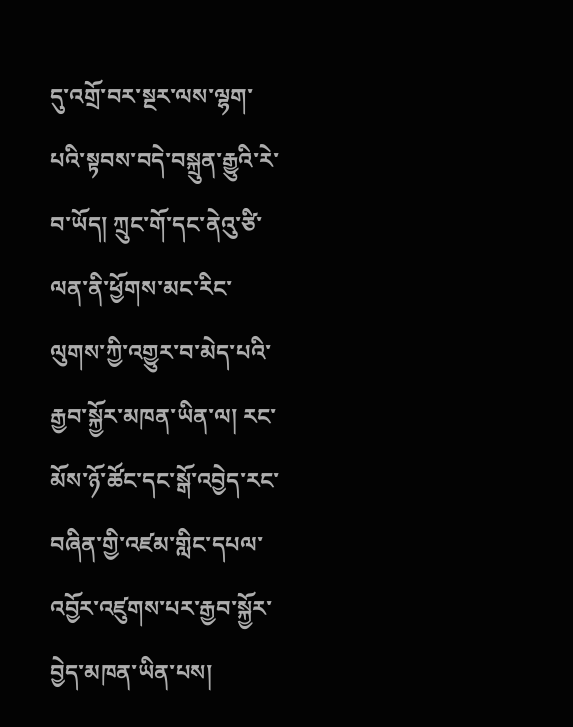དུ་འགྲོ་བར་སྔར་ལས་ལྷག་པའི་སྟབས་བདེ་བསྐྲུན་རྒྱུའི་རེ་བ་ཡོད། ཀྲུང་གོ་དང་ནེའུ་ཙི་ལན་ནི་ཕྱོགས་མང་རིང་ལུགས་ཀྱི་འགྱུར་བ་མེད་པའི་རྒྱབ་སྐྱོར་མཁན་ཡིན་ལ། རང་མོས་ཉོ་ཚོང་དང་སྒོ་འབྱེད་རང་བཞིན་གྱི་འཛམ་གླིང་དཔལ་འབྱོར་འཛུགས་པར་རྒྱབ་སྐྱོར་བྱེད་མཁན་ཡིན་པས།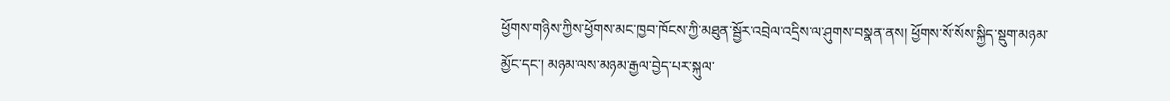ཕྱོགས་གཉིས་ཀྱིས་ཕྱོགས་མང་ཁྱབ་ཁོངས་ཀྱི་མཐུན་སྦྱོར་འབྲེལ་འདྲིས་ལ་ཤུགས་བསྣན་ནས། ཕྱོགས་སོ་སོས་སྐྱིད་སྡུག་མཉམ་མྱོང་དང་། མཉམ་ལས་མཉམ་རྒྱལ་བྱེད་པར་སྐུལ་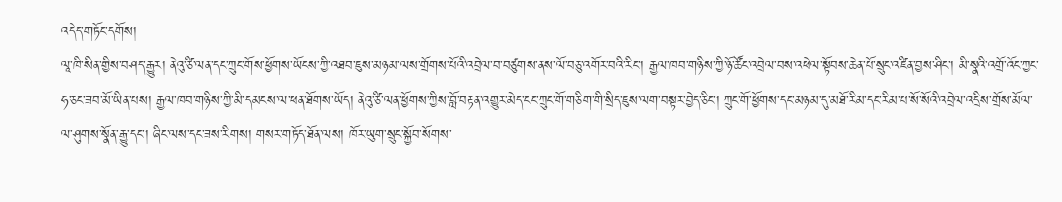འདེད་གཏོང་དགོས།
ལཱ་ཁི་སིན་གྱིས་བཤད་རྒྱུར། ནེའུ་ཙི་ལན་དང་ཀྲུང་གོས་ཕྱོགས་ཡོངས་ཀྱི་འཐབ་ཇུས་མཉམ་ལས་གྲོགས་པོའི་འབྲེལ་བ་བཙུགས་ནས་ལོ་བཅུ་འགོར་བའི་རིང་། རྒྱལ་ཁབ་གཉིས་ཀྱི་ཉོ་ཚོང་འབྲེལ་བས་འཕེལ་སྟོབས་ཆེན་པོ་སྲུང་འཛིན་བྱས་ཤིང་། མི་སྣའི་འགྲོ་འོང་ཀྱང་ཧ་ཅང་ཟབ་མོ་ཡིན་པས། རྒྱལ་ཁབ་གཉིས་ཀྱི་མི་དམངས་ལ་ཕན་ཐོགས་ཡོད། ནེའུ་ཙི་ལན་ཕྱོགས་ཀྱིས་བློ་བརྟན་འགྱུར་མེད་ངང་ཀྲུང་གོ་གཅིག་གི་སྲིད་ཇུས་ལག་བསྟར་བྱེད་ཅིང་། ཀྲུང་གོ་ཕྱོགས་དང་མཉམ་དུ་མཐོ་རིམ་དང་རིམ་པ་སོ་སོའི་འབྲེལ་འདྲིས་གྲོས་མོལ་ལ་ཤུགས་སྣོན་རྒྱུ་དང་། ཞིང་ལས་དང་ཟས་རིགས། གསར་གཏོད་ཐོན་ལས། ཁོར་ཡུག་སྲུང་སྐྱོབ་སོགས་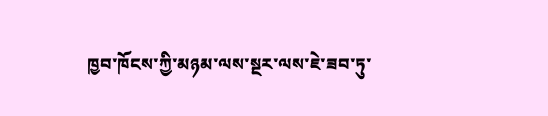ཁྱབ་ཁོངས་ཀྱི་མཉམ་ལས་སྔར་ལས་ཇེ་ཟབ་ཏུ་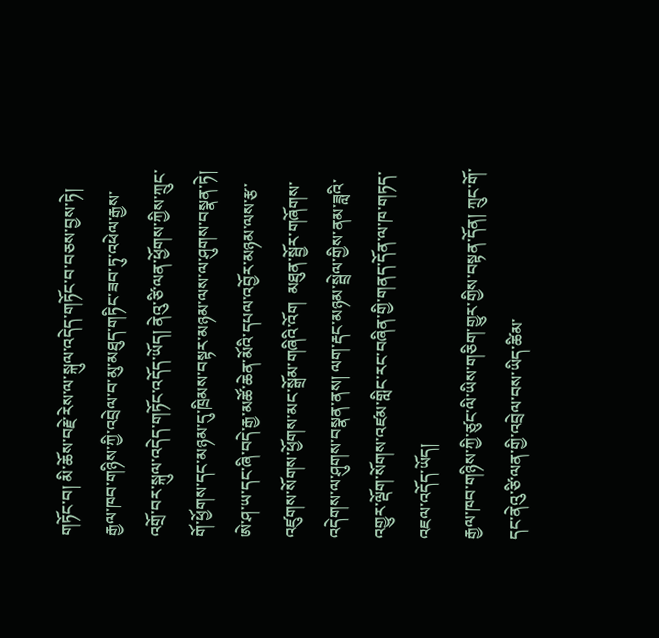གཏོང་བ། མི་ཆོས་བརྗེ་རེས་ལ་སྐུལ་འདེད་གཏོང་བ་བཅས་བྱས་ཏེ། རྒྱལ་ཁབ་གཉིས་ཀྱི་འབྲེལ་བ་མུ་མཐུད་གཏིང་ཟབ་ཏུ་འཕེལ་རྒྱས་འགྲོ་བར་སྐུལ་འདེད་གཏོང་འདོད་ཡོད། ནེའུ་ཙི་ལན་ཕྱོགས་ཀྱིས་ཀྲུང་གོ་ཕྱོགས་དང་མཉམ་དུ་ཁྲིམས་བསྟར་མཉམ་ལས་ལ་ཤུགས་བསྣན་ཏེ། ཨེ་ཤ་ཡ་དང་ཞི་བདེ་རྒྱ་མཚོ་ཆེན་མོའི་དཔལ་འབྱོར་མཉམ་ལས་རྩ་འཛུགས་སོགས་ཕྱོགས་མང་སྒྲོམ་གཞིའི་འོག  མཐུན་སྦྱོར་གཞོགས་འདེགས་ལ་ཤུགས་བསྣན་ནས། ལག་རྡང་མཉམ་སྦྲེལ་གྱིས་ནམ་ཟླའི་འགྱུར་ལྡོག་སོགས་འཛམ་གླིང་རང་བཞིན་གྱི་གནད་དོན་ལ་ཁ་གཏད་འཇལ་འདོད་ཡོད།
རྒྱལ་ཁབ་གཉིས་ཀྱི་ཙུང་ལི་ཡིས་གཅིག་གྱུར་གྱིས་བསྟན་དོན། ཀྲུང་གོ་དང་ནེའུ་ཙི་ལན་གྱི་འབྲེལ་བས་ཡིད་ཚིམ་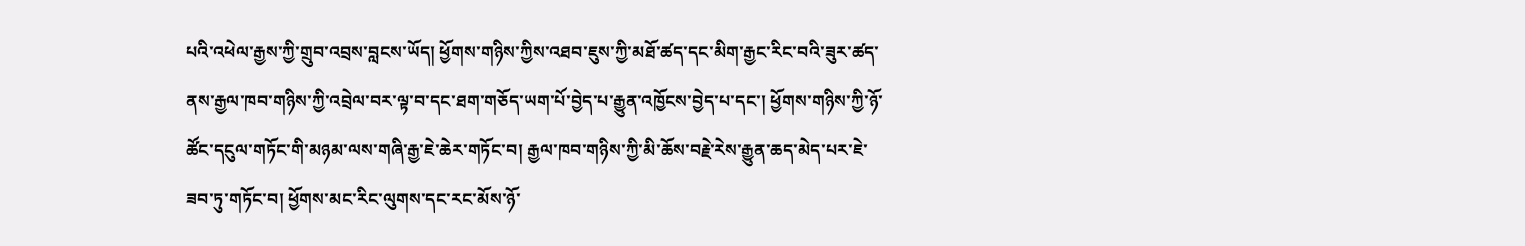པའི་འཕེལ་རྒྱས་ཀྱི་གྲུབ་འབྲས་བླངས་ཡོད། ཕྱོགས་གཉིས་ཀྱིས་འཐབ་ཇུས་ཀྱི་མཐོ་ཚད་དང་མིག་རྒྱང་རིང་བའི་ཟུར་ཚད་ནས་རྒྱལ་ཁབ་གཉིས་ཀྱི་འབྲེལ་བར་ལྟ་བ་དང་ཐག་གཅོད་ཡག་པོ་བྱེད་པ་རྒྱུན་འཁྱོངས་བྱེད་པ་དང་། ཕྱོགས་གཉིས་ཀྱི་ཉོ་ཚོང་དངུལ་གཏོང་གི་མཉམ་ལས་གཞི་རྒྱ་ཇེ་ཆེར་གཏོང་བ། རྒྱལ་ཁབ་གཉིས་ཀྱི་མི་ཆོས་བརྗེ་རེས་རྒྱུན་ཆད་མེད་པར་ཇེ་ཟབ་ཏུ་གཏོང་བ། ཕྱོགས་མང་རིང་ལུགས་དང་རང་མོས་ཉོ་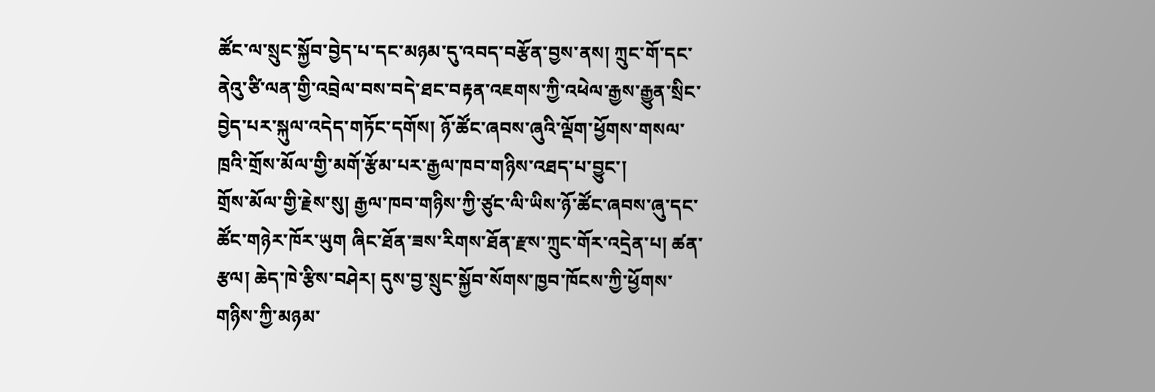ཚོང་ལ་སྲུང་སྐྱོབ་བྱེད་པ་དང་མཉམ་དུ་འབད་བརྩོན་བྱས་ནས། ཀྲུང་གོ་དང་ནེའུ་ཙི་ལན་གྱི་འབྲེལ་བས་བདེ་ཐང་བརྟན་འཇགས་ཀྱི་འཕེལ་རྒྱས་རྒྱུན་སྲིང་བྱེད་པར་སྐུལ་འདེད་གཏོང་དགོས། ཉོ་ཚོང་ཞབས་ཞུའི་ལྡོག་ཕྱོགས་གསལ་ཁྲའི་གྲོས་མོལ་གྱི་མགོ་རྩོམ་པར་རྒྱལ་ཁབ་གཉིས་འཐད་པ་བྱུང་།
གྲོས་མོལ་གྱི་རྗེས་སུ། རྒྱལ་ཁབ་གཉིས་ཀྱི་ཙུང་ལི་ཡིས་ཉོ་ཚོང་ཞབས་ཞུ་དང་ཚོང་གཉེར་ཁོར་ཡུག ཞིང་ཐོན་ཟས་རིགས་ཐོན་རྫས་ཀྲུང་གོར་འདྲེན་པ། ཚན་རྩལ། ཆེད་ཁེ་རྩིས་བཤེར། དུས་བྱ་སྲུང་སྐྱོབ་སོགས་ཁྱབ་ཁོངས་ཀྱི་ཕྱོགས་གཉིས་ཀྱི་མཉམ་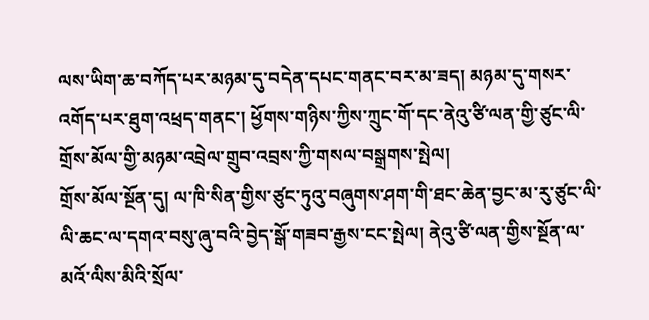ལས་ཡིག་ཆ་བཀོད་པར་མཉམ་དུ་བདེན་དཔང་གནང་བར་མ་ཟད། མཉམ་དུ་གསར་འགོད་པར་ཐུག་འཕྲད་གནང་། ཕྱོགས་གཉིས་ཀྱིས་ཀྲུང་གོ་དང་ནེའུ་ཙི་ལན་གྱི་ཙུང་ལི་གྲོས་མོལ་གྱི་མཉམ་འབྲེལ་གྲུབ་འབྲས་ཀྱི་གསལ་བསྒྲགས་སྤེལ།
གྲོས་མོལ་སྔོན་དུ། ལ་ཁི་སིན་གྱིས་ཙུང་ཏུའུ་བཞུགས་ཤག་གི་ཐང་ཆེན་བྱང་མ་རུ་ཙུང་ལི་ལི་ཆང་ལ་དགའ་བསུ་ཞུ་བའི་བྱེད་སྒོ་གཟབ་རྒྱས་ངང་སྤེལ། ནེའུ་ཙི་ལན་གྱིས་སྔོན་ལ་མའོ་ལིས་མིའི་སྲོལ་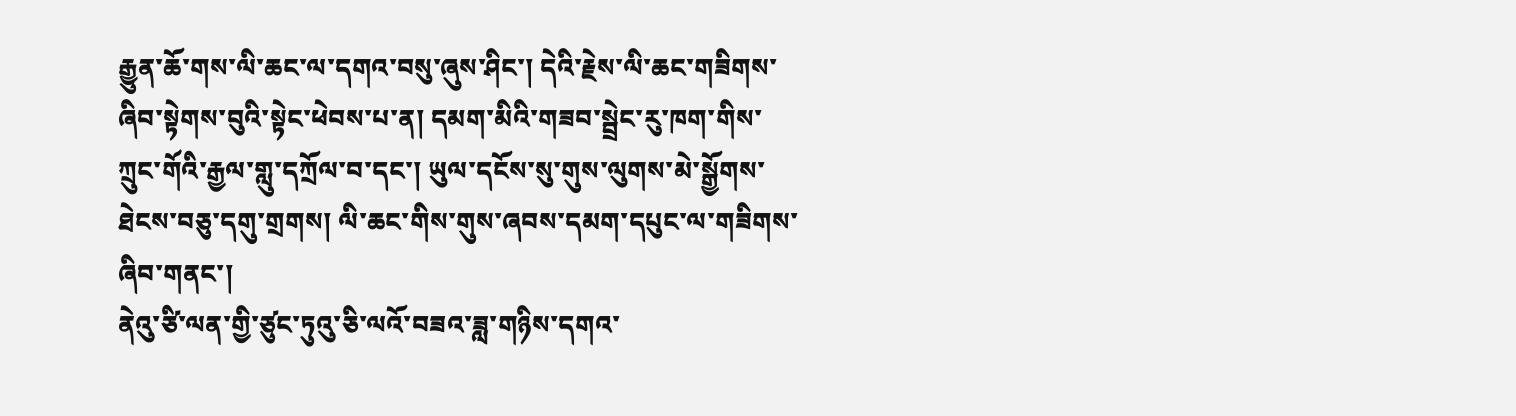རྒྱུན་ཆོ་གས་ལི་ཆང་ལ་དགའ་བསུ་ཞུས་ཤིང་། དེའི་རྗེས་ལི་ཆང་གཟིགས་ཞིབ་སྟེགས་བུའི་སྟེང་ཕེབས་པ་ན། དམག་མིའི་གཟབ་སྦྲེང་རུ་ཁག་གིས་ཀྲུང་གོའི་རྒྱལ་གླུ་དཀྲོལ་བ་དང་། ཡུལ་དངོས་སུ་གུས་ལུགས་མེ་སྒྱོགས་ཐེངས་བཅུ་དགུ་གྲགས། ལི་ཆང་གིས་གུས་ཞབས་དམག་དཔུང་ལ་གཟིགས་ཞིབ་གནང་།
ནེའུ་ཙི་ལན་གྱི་ཙུང་ཏུའུ་ཅི་ལའོ་བཟའ་ཟླ་གཉིས་དགའ་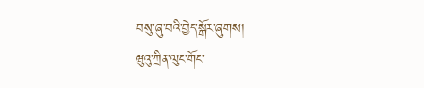བསུ་ཞུ་བའི་བྱེད་སྒོར་ཞུགས།
ཝུའུ་ཀྲིན་ལུང་གོང་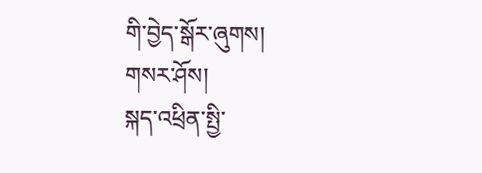གི་བྱེད་སྒོར་ཞུགས།
གསར་ཤོས།
སྐད་འཕྲིན་སྤྱི་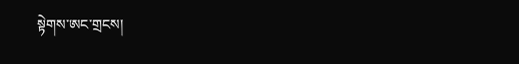སྟེགས་ཨང་གྲངས།